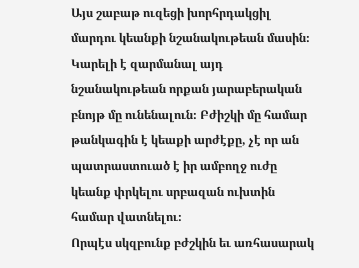Այս շաբաթ ուզեցի խորհրդակցիլ մարդու կեանքի նշանակութեան մասին։ Կարելի է զարմանալ այդ նշանակութեան որքան յարաբերական բնոյթ մը ունենալուն։ Բժիշկի մը համար թանկագին է կեաքի արժէքը, չէ որ ան պատրաստուած է իր ամբողջ ուժը կեանք փրկելու սրբազան ուխտին համար վատնելու։
Որպէս սկզբունք բժշկին եւ առհասարակ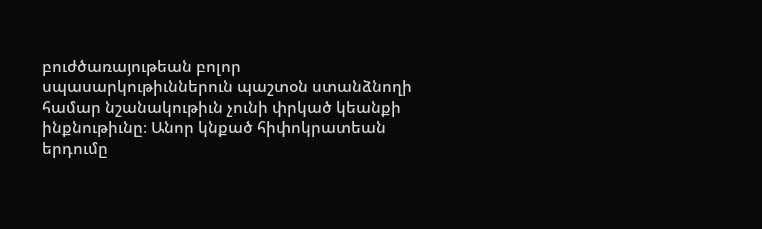բուժծառայութեան բոլոր սպասարկութիւններուն պաշտօն ստանձնողի համար նշանակութիւն չունի փրկած կեանքի ինքնութիւնը։ Անոր կնքած հիփոկրատեան երդումը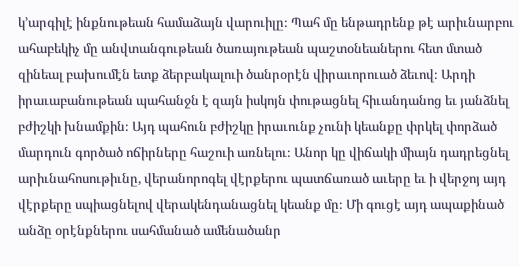կ՚արգիլէ ինքնութեան համաձայն վարուիլը։ Պահ մը ենթադրենք թէ արիւնարբու ահաբեկիչ մը անվտանգութեան ծառայութեան պաշտօնեաներու հետ մտած զինեալ բախումէն ետք ձերբակալուի ծանրօրէն վիրաւորուած ձեւով։ Արդի իրաւաբանութեան պահանջն է զայն իսկոյն փութացնել հիւանդանոց եւ յանձնել բժիշկի խնամքին։ Այդ պահուն բժիշկը իրաւունք չունի կեանքը փրկել փորձած մարդուն գործած ոճիրները հաշուի առնելու։ Անոր կը վիճակի միայն դադրեցնել արիւնահոսութիւնը, վերանորոգել վէրքերու պատճառած աւերը եւ ի վերջոյ այդ վէրքերը սպիացնելով վերակենդանացնել կեանք մը։ Մի գուցէ այդ ապաքինած անձը օրէնքներու սահմանած ամենածանր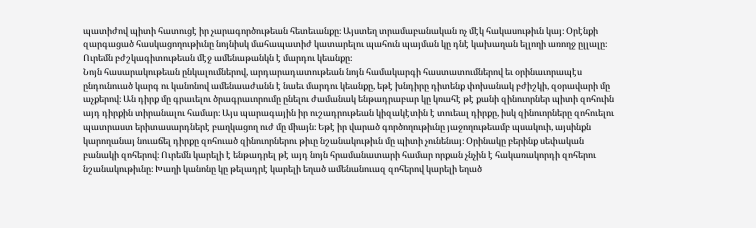պատիժով պիտի հատուցէ իր չարագործութեան հետեւանքը։ Այստեղ տրամաբանական ոչ մէկ հակասութիւն կայ։ Օրէնքի զարգացած հասկացողութիւնը նոյնիսկ մահապատիժ կատարելու պահուն պայման կը դնէ կախաղան ելլողի առողջ ըլլալը։ Ուրեմն բժշկագիտութեան մէջ ամենաթանկն է մարդու կեանքը։
Նոյն հասարակութեան ընկալումներով, արդարադատութեան նոյն համակարգի հաստատումներով եւ օրինաւորապէս ընդունուած կարգ ու կանոնով ամենաաժանն է նաեւ մարդու կեանքը, եթէ խնդիրը դիտենք փոխանակ բժիշկի, զօրավարի մը աչքերով։ Ան դիրք մը գրաւելու ծրագրաւորումը ընելու ժամանակ ենթադրաբար կը կռահէ թէ քանի զինուորներ պիտի զոհուին այդ դիրքին տիրանալու համար։ Այս պարագային իր ուշադրութեան կիզակէտին է տուեալ դիրքը, իսկ զինուորները զոհուելու պատրաստ երիտասարդներէ բաղկացող ուժ մը միայն։ Եթէ իր վարած գործողութիւնը յաջողութեամբ պսակուի, այսինքն կարողանայ նուաճել դիրքը զոհուած զինուորներու թիւը նշանակութիւն մը պիտի չունենայ։ Օրինակը բերինք սեփական բանակի զոհերով։ Ուրեմն կարելի է ենթադրել թէ այդ նոյն հրամանատարի համար որքան չնչին է հակառակորդի զոհերու նշանակութիւնը։ Խաղի կանոնը կը թելադրէ կարելի եղած ամենանուազ զոհերով կարելի եղած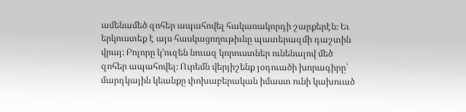ամենամեծ զոհեր ապահովել հակառակորդի շարքերէն։ Եւ երկուստեք է այս հասկացողութիւնը պատերազմի դաշտին վրայ։ Բոլորը կ՚ուզեն նուազ կորուստներ ունենալով մեծ զոհեր ապահովել։ Ուրեմն վերյիշենք յօդուածի խորագիրը՝ մարդկային կեանքը փոխաբերական իմաստ ունի կախուած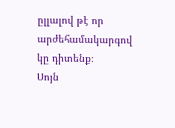ըլլալով թէ որ արժեհամակարգով կը դիտենք։
Սոյն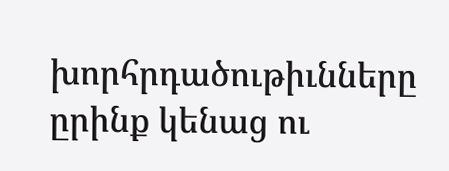խորհրդածութիւնները ըրինք կենաց ու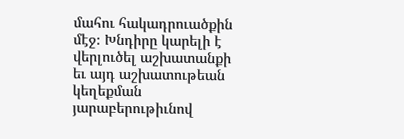մահու հակադրուածքին մէջ։ Խնդիրը կարելի է վերլուծել աշխատանքի եւ այդ աշխատութեան կեղեքման յարաբերութիւնով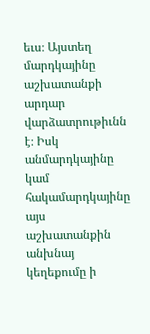եւս։ Այստեղ մարդկայինը աշխատանքի արդար վարձատրութիւնն է։ Իսկ անմարդկայինը կամ հակամարդկայինը այս աշխատանքին անխնայ կեղեքումը ի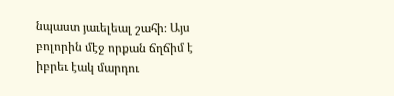նպաստ յաւելեալ շահի։ Այս բոլորին մէջ որքան ճղճիմ է իբրեւ էակ մարդու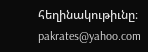հեղինակութիւնը։
pakrates@yahoo.com